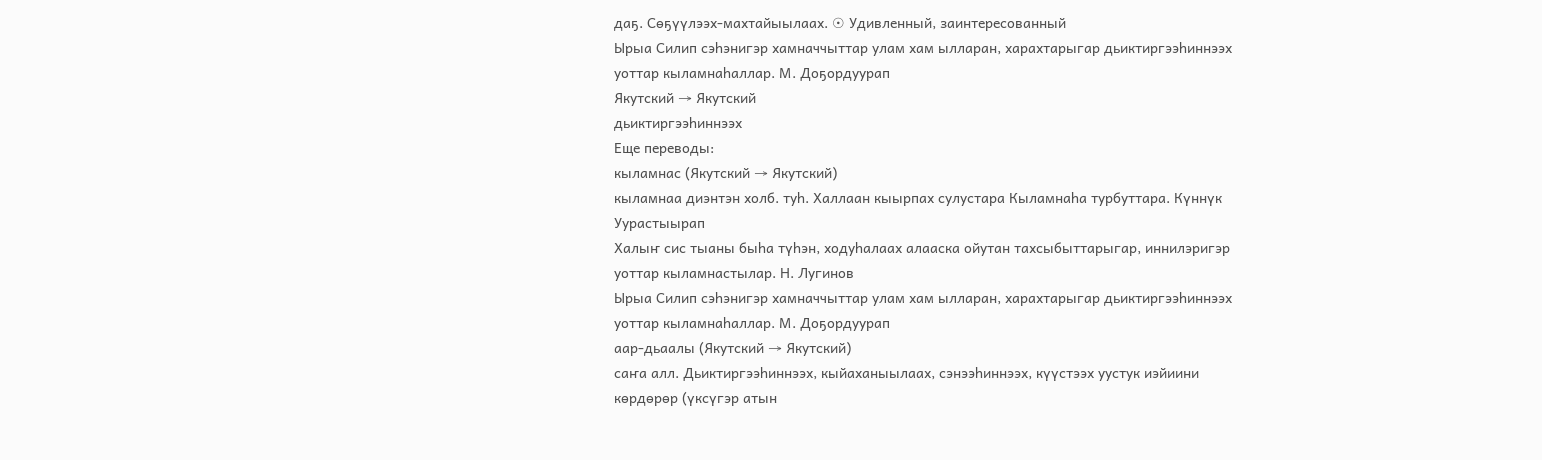даҕ. Сөҕүүлээх-махтайыылаах. ☉ Удивленный, заинтересованный
Ырыа Силип сэһэнигэр хамначчыттар улам хам ылларан, харахтарыгар дьиктиргээһиннээх уоттар кыламнаһаллар. М. Доҕордуурап
Якутский → Якутский
дьиктиргээһиннээх
Еще переводы:
кыламнас (Якутский → Якутский)
кыламнаа диэнтэн холб. туһ. Халлаан кыырпах сулустара Кыламнаһа турбуттара. Күннүк Уурастыырап
Халыҥ сис тыаны быһа түһэн, ходуһалаах алааска ойутан тахсыбыттарыгар, иннилэригэр уоттар кыламнастылар. Н. Лугинов
Ырыа Силип сэһэнигэр хамначчыттар улам хам ылларан, харахтарыгар дьиктиргээһиннээх уоттар кыламнаһаллар. М. Доҕордуурап
аар-дьаалы (Якутский → Якутский)
саҥа алл. Дьиктиргээһиннээх, кыйаханыылаах, сэнээһиннээх, күүстээх уустук иэйиини көрдөрөр (үксүгэр атын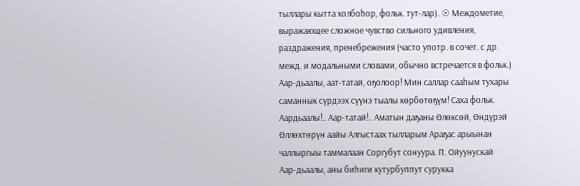тыллары кытта холбоһор, фольк. тут-лар). ☉ Междометие, выражающее сложное чувство сильного удивления, раздражения, пренебрежения (часто употр. в сочет. с др. межд. и модальными словами, обычно встречается в фольк.)
Аар-дьаалы, аат-татай, оҕолоор! Мин саллар сааһым тухары саманнык сүрдээх сүүнэ тыалы көрбөтөҕүм! Саха фольк. Аардьаалы!.. Аар-татай!.. Аматын даҕаны Өлөксөй, Өндүрэй Өллөхтөрүн аайы Алгыстаах тылларым Араҕас арыынан чаллыргыы таммалаан Соргубут сонуура. П. Ойуунускай
Аар-дьаалы, аны биһиги кутурбуппут сурукка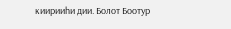киирииһи дии. Болот Боотур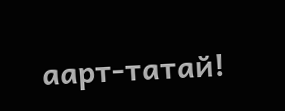аарт-татай!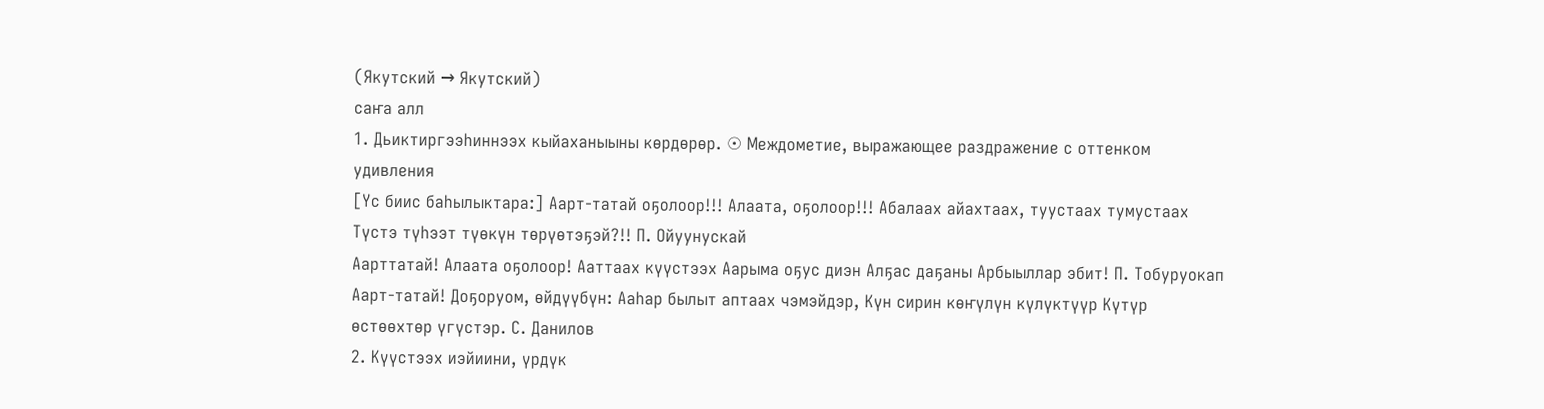(Якутский → Якутский)
саҥа алл
1. Дьиктиргээһиннээх кыйаханыыны көрдөрөр. ☉ Междометие, выражающее раздражение с оттенком удивления
[Үс биис баһылыктара:] Аарт-татай оҕолоор!!! Алаата, оҕолоор!!! Абалаах айахтаах, туустаах тумустаах Түстэ түһээт түөкүн төрүөтэҕэй?!! П. Ойуунускай
Аарттатай! Алаата оҕолоор! Ааттаах күүстээх Аарыма оҕус диэн Алҕас даҕаны Арбыыллар эбит! П. Тобуруокап
Аарт-татай! Доҕоруом, өйдүүбүн: Ааһар былыт аптаах чэмэйдэр, Күн сирин көҥүлүн күлүктүүр Күтүр өстөөхтөр үгүстэр. С. Данилов
2. Күүстээх иэйиини, үрдүк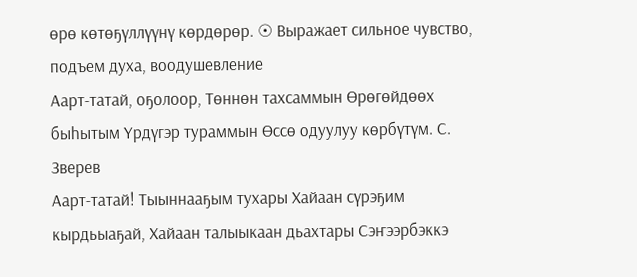өрө көтөҕүллүүнү көрдөрөр. ☉ Выражает сильное чувство, подъем духа, воодушевление
Аарт-татай, оҕолоор, Төннөн тахсаммын Өрөгөйдөөх быһытым Үрдүгэр тураммын Өссө одуулуу көрбүтүм. С. Зверев
Аарт-татай! Тыыннааҕым тухары Хайаан сүрэҕим кырдьыаҕай, Хайаан талыыкаан дьахтары Сэҥээрбэккэ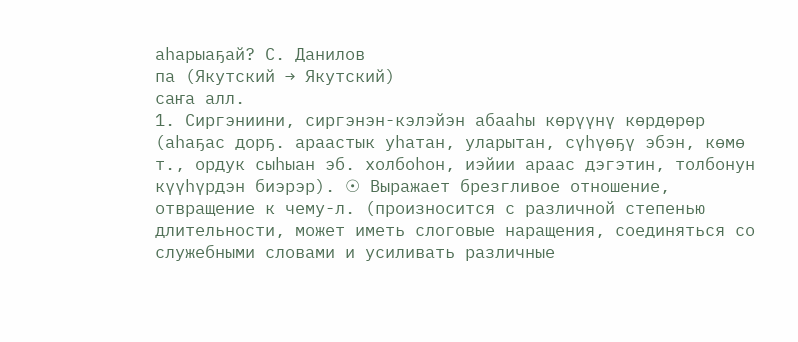аһарыаҕай? С. Данилов
па (Якутский → Якутский)
саҥа алл.
1. Сиргэниини, сиргэнэн-кэлэйэн абааһы көрүүнү көрдөрөр (аһаҕас дорҕ. араастык уһатан, уларытан, сүһүөҕү эбэн, көмө т., ордук сыһыан эб. холбоһон, иэйии араас дэгэтин, толбонун күүһүрдэн биэрэр). ☉ Выражает брезгливое отношение, отвращение к чему-л. (произносится с различной степенью длительности, может иметь слоговые наращения, соединяться со служебными словами и усиливать различные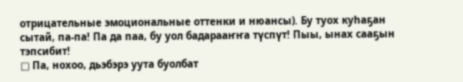отрицательные эмоциональные оттенки и нюансы). Бу туох куһаҕан сытай, па-па! Па да паа, бу уол бадарааҥҥа түспүт! Пыы, ынах сааҕын тэпсибит!
□ Па, нохоо, дьэбэрэ уута буолбат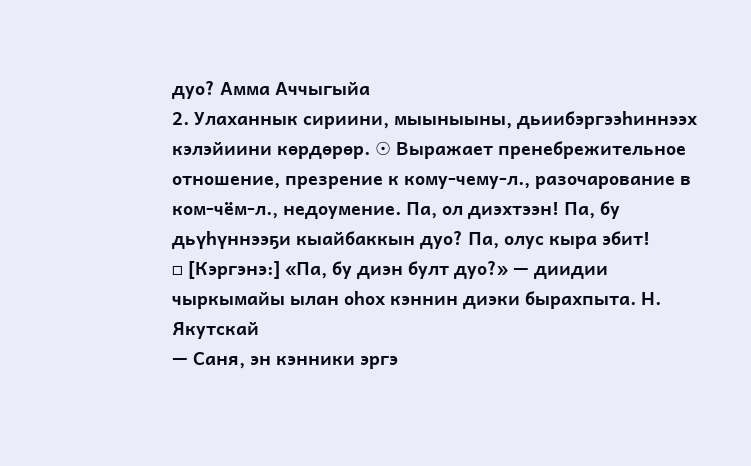дуо? Амма Аччыгыйа
2. Улаханнык сириини, мыыныыны, дьиибэргээһиннээх кэлэйиини көрдөрөр. ☉ Выражает пренебрежительное отношение, презрение к кому-чему-л., разочарование в ком-чём-л., недоумение. Па, ол диэхтээн! Па, бу дьүһүннээҕи кыайбаккын дуо? Па, олус кыра эбит!
□ [Кэргэнэ:] «Па, бу диэн булт дуо?» — диидии чыркымайы ылан оһох кэннин диэки бырахпыта. Н. Якутскай
— Саня, эн кэнники эргэ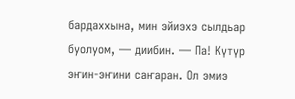бардаххына, мин эйиэхэ сылдьар буолуом, — диибин. — Па! Күтүр эҥин-эҥини саҥаран. Ол эмиэ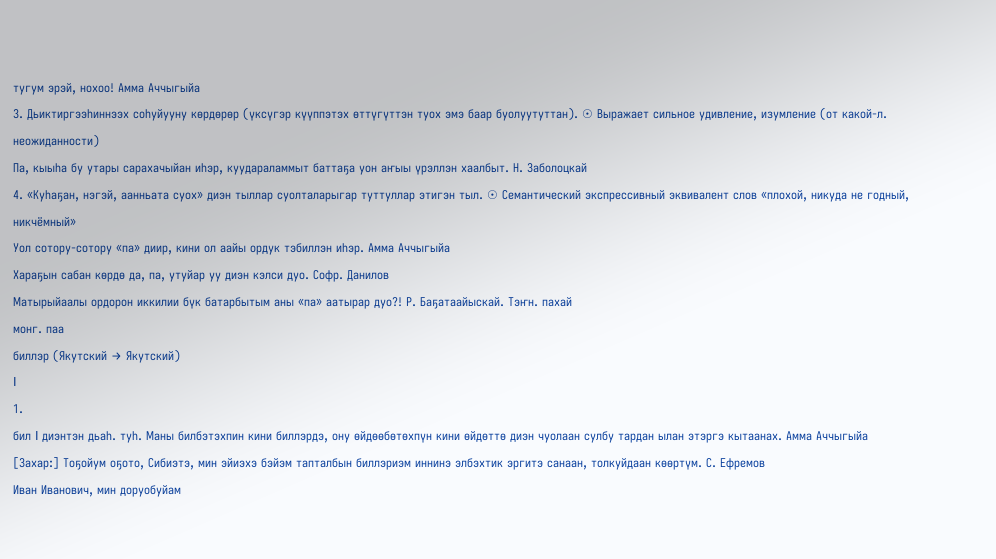тугум эрэй, нохоо! Амма Аччыгыйа
3. Дьиктиргээһиннээх соһуйууну көрдөрөр (үксүгэр күүппэтэх өттүгүттэн туох эмэ баар буолуутуттан). ☉ Выражает сильное удивление, изумление (от какой-л. неожиданности)
Па, кыыһа бу утары сарахачыйан иһэр, куудараламмыт баттаҕа уон аҥыы үрэллэн хаалбыт. Н. Заболоцкай
4. «Куһаҕан, нэгэй, аанньата суох» диэн тыллар суолталарыгар туттуллар этигэн тыл. ☉ Семантический экспрессивный эквивалент слов «плохой, никуда не годный, никчёмный»
Уол сотору-сотору «па» диир, кини ол аайы ордук тэбиллэн иһэр. Амма Аччыгыйа
Хараҕын сабан көрдө да, па, утуйар уу диэн кэлси дуо. Софр. Данилов
Матырыйаалы ордорон иккилии бүк батарбытым аны «па» аатырар дуо?! Р. Баҕатаайыскай. Тэҥн. пахай
монг. паа
биллэр (Якутский → Якутский)
I
1.
бил I диэнтэн дьаһ. туһ. Маны билбэтэхпин кини биллэрдэ, ону өйдөөбөтөхпүн кини өйдөттө диэн чуолаан сулбу тардан ылан этэргэ кытаанах. Амма Аччыгыйа
[Захар:] Тоҕойум оҕото, Сибиэтэ, мин эйиэхэ бэйэм тапталбын биллэриэм иннинэ элбэхтик эргитэ санаан, толкуйдаан көөртүм. С. Ефремов
Иван Иванович, мин доруобуйам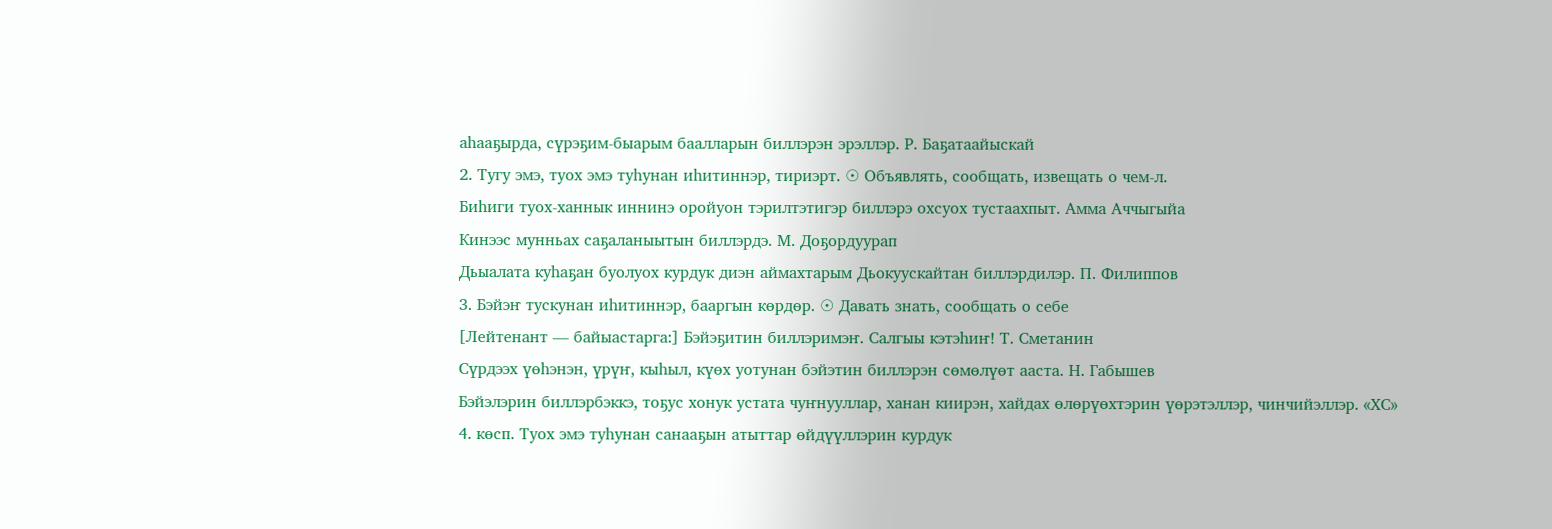аһааҕырда, сүрэҕим-быарым баалларын биллэрэн эрэллэр. Р. Баҕатаайыскай
2. Тугу эмэ, туох эмэ туһунан иһитиннэр, тириэрт. ☉ Объявлять, сообщать, извещать о чем-л.
Биһиги туох-ханнык иннинэ оройуон тэрилтэтигэр биллэрэ охсуох тустаахпыт. Амма Аччыгыйа
Кинээс мунньах саҕаланыытын биллэрдэ. М. Доҕордуурап
Дьыалата куһаҕан буолуох курдук диэн аймахтарым Дьокуускайтан биллэрдилэр. П. Филиппов
3. Бэйэҥ тускунан иһитиннэр, бааргын көрдөр. ☉ Давать знать, сообщать о себе
[Лейтенант — байыастарга:] Бэйэҕитин биллэримэҥ. Салгыы кэтэһиҥ! Т. Сметанин
Сүрдээх үөһэнэн, үрүҥ, кыһыл, күөх уотунан бэйэтин биллэрэн сөмөлүөт ааста. Н. Габышев
Бэйэлэрин биллэрбэккэ, тоҕус хонук устата чуҥнууллар, ханан киирэн, хайдах өлөрүөхтэрин үөрэтэллэр, чинчийэллэр. «ХС»
4. көсп. Туох эмэ туһунан санааҕын атыттар өйдүүллэрин курдук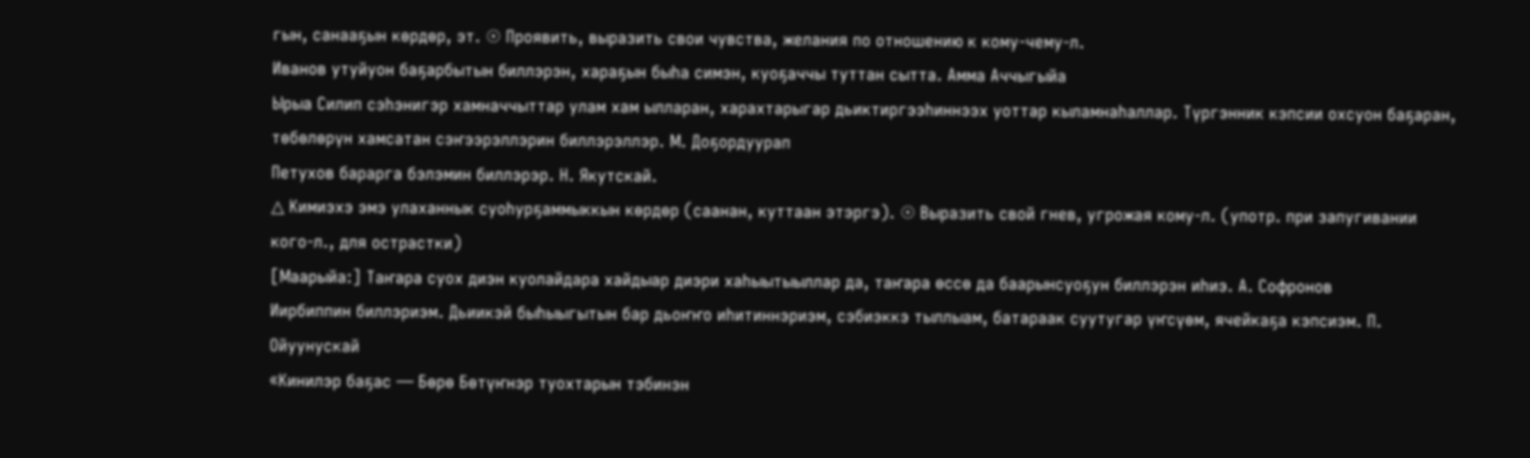гын, санааҕын көрдөр, эт. ☉ Проявить, выразить свои чувства, желания по отношению к кому-чему-л.
Иванов утуйуон баҕарбытын биллэрэн, хараҕын быһа симэн, куоҕаччы туттан сытта. Амма Аччыгыйа
Ырыа Силип сэһэнигэр хамначчыттар улам хам ылларан, харахтарыгар дьиктиргээһиннээх уоттар кыламнаһаллар. Түргэнник кэпсии охсуон баҕаран, төбөлөрүн хамсатан сэҥээрэллэрин биллэрэллэр. М. Доҕордуурап
Петухов барарга бэлэмин биллэрэр. Н. Якутскай.
△ Кимиэхэ эмэ улаханнык суоһурҕаммыккын көрдөр (саанан, куттаан этэргэ). ☉ Выразить свой гнев, угрожая кому-л. (употр. при запугивании кого-л., для острастки)
[Маарыйа:] Таҥара суох диэн куолайдара хайдыар диэри хаһыытыыллар да, таҥара өссө да баарынсуоҕун биллэрэн иһиэ. А. Софронов
Иирбиппин биллэриэм. Дьиикэй быһыыгытын бар дьоҥҥо иһитиннэриэм, сэбиэккэ тыллыам, батараак суутугар үҥсүөм, ячейкаҕа кэпсиэм. П. Ойуунускай
«Кинилэр баҕас — Бөрө Бөтүҥнэр туохтарын тэбинэн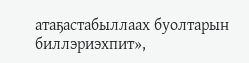атаҕастабыллаах буолтарын биллэриэхпит»,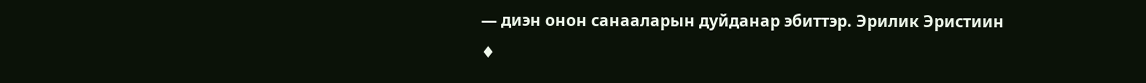— диэн онон санааларын дуйданар эбиттэр. Эрилик Эристиин
♦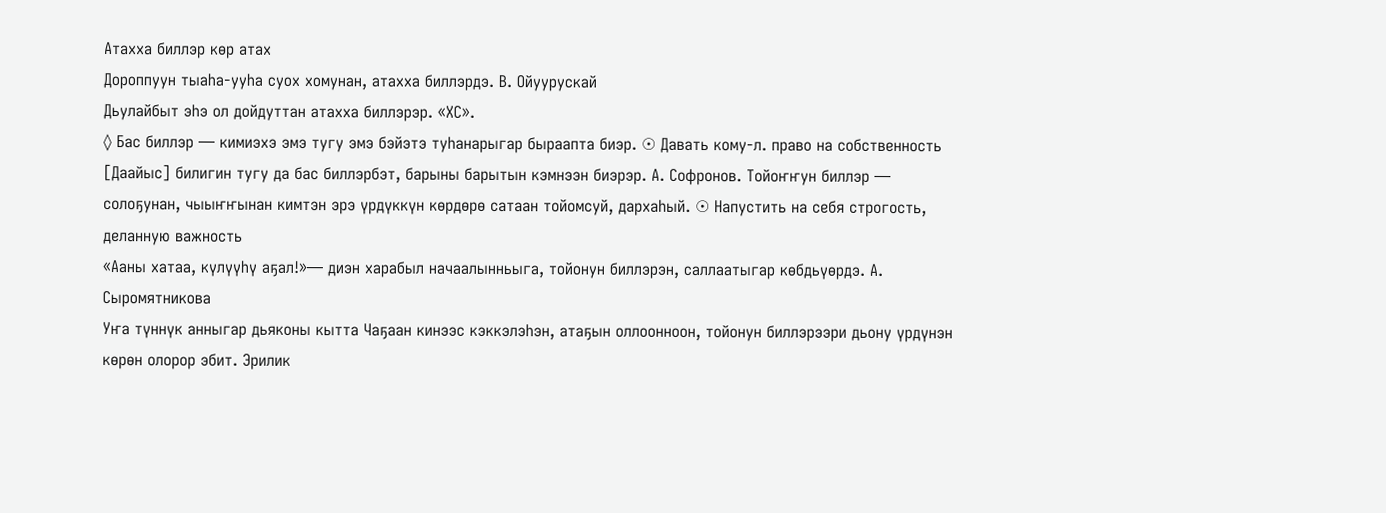Атахха биллэр көр атах
Дороппуун тыаһа-ууһа суох хомунан, атахха биллэрдэ. В. Ойуурускай
Дьулайбыт эһэ ол дойдуттан атахха биллэрэр. «ХС».
◊ Бас биллэр — кимиэхэ эмэ тугу эмэ бэйэтэ туһанарыгар быраапта биэр. ☉ Давать кому-л. право на собственность
[Даайыс] билигин тугу да бас биллэрбэт, барыны барытын кэмнээн биэрэр. А. Софронов. Тойоҥҥун биллэр — солоҕунан, чыыҥҥынан кимтэн эрэ үрдүккүн көрдөрө сатаан тойомсуй, дархаһый. ☉ Напустить на себя строгость, деланную важность
«Ааны хатаа, күлүүһү аҕал!»— диэн харабыл начаалынньыга, тойонун биллэрэн, саллаатыгар көбдьүөрдэ. А. Сыромятникова
Уҥа түннүк анныгар дьяконы кытта Чаҕаан кинээс кэккэлэһэн, атаҕын оллоонноон, тойонун биллэрээри дьону үрдүнэн көрөн олорор эбит. Эрилик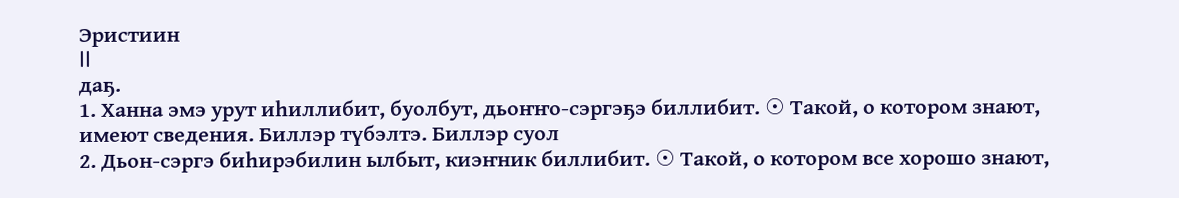Эристиин
II
даҕ.
1. Ханна эмэ урут иһиллибит, буолбут, дьоҥҥо-сэргэҕэ биллибит. ☉ Такой, о котором знают, имеют сведения. Биллэр түбэлтэ. Биллэр суол
2. Дьон-сэргэ биһирэбилин ылбыт, киэҥник биллибит. ☉ Такой, о котором все хорошо знают,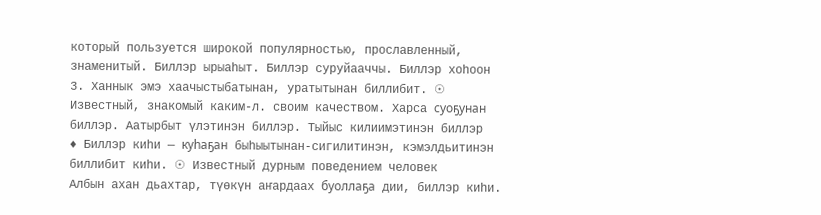который пользуется широкой популярностью, прославленный, знаменитый. Биллэр ырыаһыт. Биллэр суруйааччы. Биллэр хоһоон
3. Ханнык эмэ хаачыстыбатынан, уратытынан биллибит. ☉ Известный, знакомый каким-л. своим качеством. Харса суоҕунан биллэр. Аатырбыт үлэтинэн биллэр. Тыйыс килиимэтинэн биллэр
♦ Биллэр киһи — куһаҕан быһыытынан-сигилитинэн, кэмэлдьитинэн биллибит киһи. ☉ Известный дурным поведением человек
Албын ахан дьахтар, түөкүн аҥардаах буоллаҕа дии, биллэр киһи.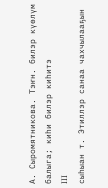А. Сыромятникова. Тэҥн. билэр күөлүм балыга; киһи билэр киһитэ
III
сыһыан т. Этиллэр санаа чахчылааҕын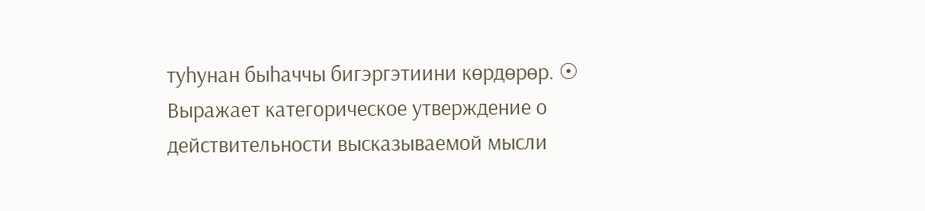туһунан быһаччы бигэргэтиини көрдөрөр. ☉ Выражает категорическое утверждение о действительности высказываемой мысли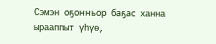Сэмэн оҕонньор баҕас ханна ырааппыт үһүө,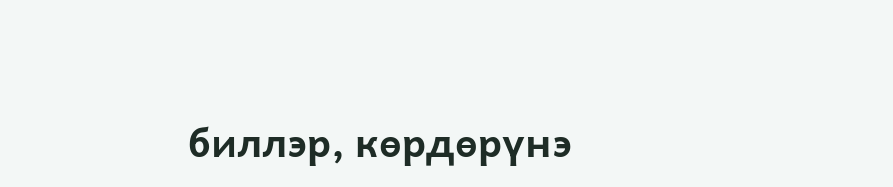биллэр, көрдөрүнэ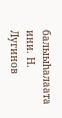балыыһалаата ини. Н. Лугинов